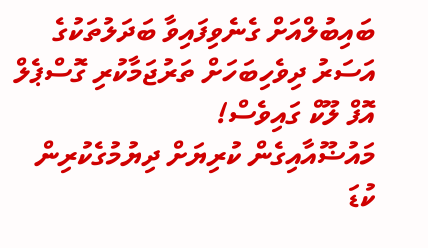ބައިބުލްއަށް ގެނެވިފައިވާ ބަދަލުތަކުގެ އަސަރު ދިވެހިބަހަށް ތަރުޖަމާކުރި ގޮސްޕެލް އޮފް ލޫކް ގައިވެސް!
މައުޟޫއާއިގެން ކުރިޔަށް ދިޔުމުގެކުރިން ކުޑަ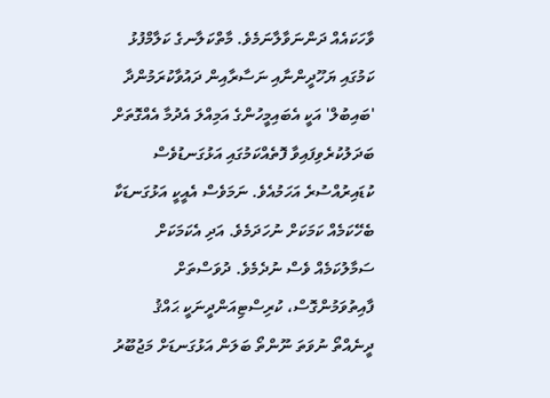ވާހަކައެއް ދަންނަވާލާނަމެވެ. މާތްކަލާނގެ ކަލާމްފުޅު ކަމުގައި ޔަހޫދީންނާއި ނަސާރާއިން ދައުވާކުރަމުންދާ 'ބައިބުލް' އަކީ އެބައިމީހުންގެ އަމިއްލަ އެދުމާ އެއްގޮތަށް ބަދަލުކުރެވިފައިވާ ފޮތެއްކަމުގައި އަޅުގަނޑުވެސް ކުޑައިރުއްސުރެ އަހަމުއެވެ. ނަމަވެސް އެއީކީ އަޅުގަނޑަކާ ބެހޭކަމެއް ކަމަކަށް ނުހަދަމެވެ. އަދި އެކަމަކަށް ސަމާލުކަމެއް ވެސް ނުދެމެވެ. ދުވަސްތަށް ފާއިތުވަމުންގޮސް، ކުރިސްޓިއަންދީނަކީ ޙައްޤު ދީނެއްތޯ ނުވަތަ ނޫންތޯ ބަލަން އަޅުގަނޑަށް މަޖުބޫރު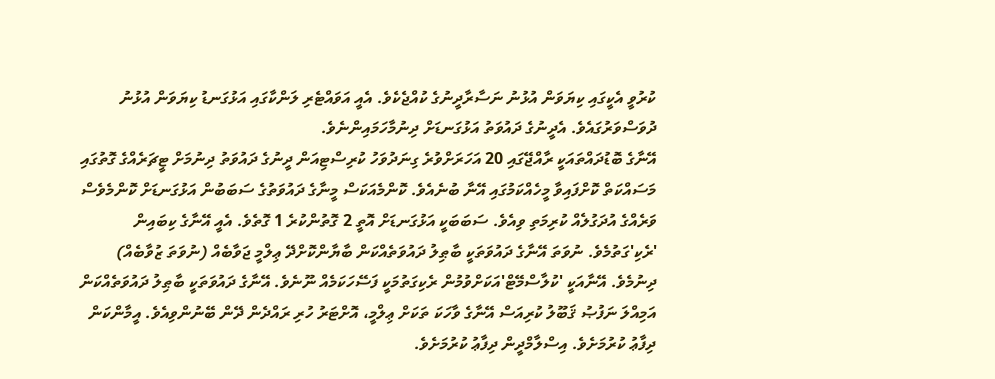ކުރުވީ އެކީގައި ކިޔަވަން އުޅުނު ނަސާރާދީނުގެ ކުއްޖެކެވެ. އެއީ އަވައްޓެރި ލަންކާގައި އަޅުގަނޑު ކިޔަވަން އުޅުނު ދުވަސްވަރުގައެވެ. އެދީނުގެ ދައުވަތު އަޅުގަނޑަށް ދިނުމާހަމައިންނެވެ.
އޭނާގެ ބޮޑުދައްތައަކީ ރާއްޖޭގައި 20 އަހަރަށްވުރެ ގިނަދުވަހު ކުރިސްޓިއަން ދީނުގެ ދައުވަތު ދިނުމަށް ޓީޗަރެއްގެ ގޮތުގައި މަސައްކަތް ކޮށްފައިވާ މީހެއްކަމުގައި އޭނާ ބުނެއެވެ. ކޮންމެއަކަސް މީނާގެ ދައުވަތުގެ ސަބަބުން އަޅުގަނޑަށް ކޮންމެވެސް ވަރެއްގެ އުދަގުލެއް ކުރިމަތި ވިއެވެ. ސަބަބަކީ އަޅުގަނޑަށް އޮތީ 2 ގޮތުންކުރެ 1 ގޮތެވެ. އެއީ އޭނާގެ ކިބައިން 'ރެކި'ގަތުމެވެ. ނުވަތަ އޭނާގެ ދައުވަތަކީ ބާޠިލު ދައުވަތެއްކަން ބާޔާންކޮށްދޭ ޢިލްމީ ޖަވާބެއް (ނުވަތަ ޒުވާބެއް) ދިނުމެވެ. އޭނާއަކީ 'ކުލާސްމޭޓް'އަކަށްވުމުން ރެކިގަތުމަކީ ފަސޭހަކަމެއް ނޫނެވެ. އޭނާގެ ދައުވަތަކީ ބާޠިލު ދައުވަތެއްކަން އަމިއްލަ ނަފުޞު ޤަބޫލު ކުރިއަސް އޭނާގެ ވާހަކަ ތަކަށް ޢިލްމީ، އޮށްޓަރު ހުރި ރައްދެން ދޭން ބޭނުންވިއެވެ. އީމާންކަން ދިފާޢު ކުރުމަށެވެ. އިސްލާމްދީން ދިފާޢު ކުރުމަށެވެ.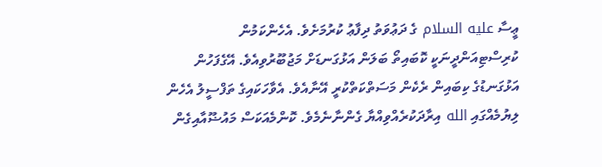ޢީސާ عليه السلام ގެ ދަޢުވަތު ދިފާޢު ކުރުމަށެވެ. އެހެންކަމުން ކުރިސްޓިއަންދީނަކީ ކޮބައިތޯ ބަލަން އަޅުގަނޑަށް މަޖުބޫރުވިއެވެ. އޭގެފަހުން އަޅުގަނޑުގެ ކިބައިން ރެކެން މަސަތްކަތްކުރީ އޭނާއެވެ. އެވާހަކައިގެ ތަފްސީލު އެހެން ލިޔުމެއްގައި الله އިރާދަކުރެއްވިއްޔާ ގެންނާނެމެވެ. ކޮންމެއަކަސް މައުޟޫއާއިގެން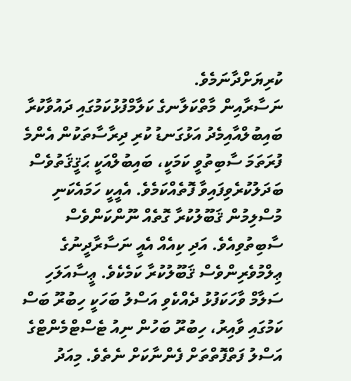ކުރިޔަށްދާނަމެވެ.
ނަސާރާއިން މާތްކަލާނގެ ކަލާމްފުޅުކަމުގައި ދައުވާކުރާ ބައިބުލްއާއިމެދު އަޅުގަނޑު ކުރި ދިރާސާތަކުން އެންމެ ފުރަތަމަ ސާބިތުވީ ކަމަކީ، ބައިބުލްއަކީ ޙަޤީޤަތުވެސް ބަދަލުކުރެވިފައިވާ ފޮތެއްކަމެވެ. އެއީކީ ހަމައެކަނި މުސްލިމުން ޤަބޫލުކުރާ ގޮތެއް ނޫންކަންވެސް ސާބިތުވިއެވެ. އަދި ކިއެއް އެއީ ނަސާރާދީނުގެ ޢިލްމުވެރިންވެސް ޤަބޫލުކުރާ ކަމެކެވެ. ޢީސާއަލަހި ސަލާމް ވާހަކަފުޅު ދެއްކެވި އަސްލު ބަހަކީ ހިބުރޫ ބަސް ކަމުގައި ވާއިރު، ހިބުރޫ ބަހުން ނިއު ޓެސްޓްމެންޓްގެ އަސްލު ފަތްފޮތްތަށް ފެންނާކަށް ނެތެވެ. މިއަދު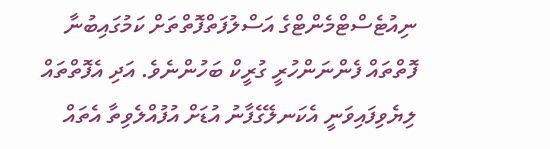ނިއުޓެސްޓްމެންޓްގެ އަސްލުފަތްފޮތްތަށް ކަމުގައިބުނާ ފޮތްތައް ފެންނަންހުރީ ގުރީކް ބަހުންނެވެ. އަދި އެފޮތްތައް ލިޔެވިފައިވަނީ އެކަނލޭގެފާނު އުޑަށް އުފުއްލެވިތާ އެތައް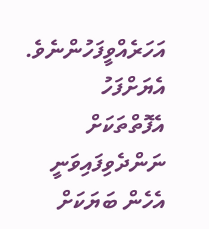އަހަރެއްވީފަހުންނެވެ. އެޔަށްފަހު އެފޮތްތަކަށް ނަންދެވިފައިވަނީ އެހެން ބަޔަކަށް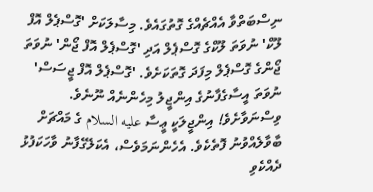ނިސްބަތްވާ އެއްޗެއްގެ ގޮތުގައެވެ. މިސާލަކަށް 'ގޮސްޕެލް އޮފް ލޫކް' ނުވަތަ ލޫކްގެ ގޮސްޕެލް އަދި 'ގޮސްޕެލް އޮފް ޖޯން' ނުވަތަ ޖޯންގެ ގޮސްޕެލް މިފަދަ ގޮތަކަށެވެ. 'ގޮސްޕެލް އޮފް ޖީސަސް' ނުވަތަ އީސާގެފާނުގެ އިންޖީލު މިހެންނެއް ނޫނެވެ. ވިސްނަވާށެވެ! އިންޖީލަކީ ޢީސާ عليه السلام ގެ މައްޗަށް ބާވާލެއްވުނު ފޮތެކެވެ. އެހެންނަމަވެސް، އެކަލޭގެފާނު ވާހަކަފުޅު ދެއްކެވި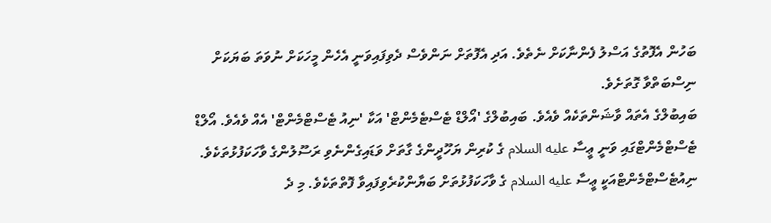ބަހުން އެފޮތުގެ އަސްލު ފެންނާކަށް ނެތެވެ. އަދި އެފޮތަށް ނަންވެސް ދެވިފައިވަނީ އެހެން މީހަކަށް ނުވަތަ ބަޔަކަށް ނިސްބަތްވާ ގޮތަށެވެ.
ބައިބުލްގެ އެތައް ވާޝަންތަކެއް ވެއެވެ. ބައިބުލްގެ 'އޯލްޑް ޓެސްޓެމެންޓް' އަކާ 'ނިއު ޓެސްޓްމެންޓް' އެއް ވެއެވެ. އޯލްޑް ޓެސްޓްމެންޓްގައި ވަނީ ޢީސާ عليه السلام ގެ ކުރިން ޔަހޫދީންގެ ގާތަށް ވަޑައިގެންނެވި ރަސޫލުންގެ ވާހަކަފުޅުތަކެވެ. ނިއުޓެސްޓްމެންޓްއަކީ ޢީސާ عليه السلام ގެ ވާހަކަފުޅުތަށް ބަޔާންކުރެވިފައިވާ ފޮތްތަކެވެ. މި ދެ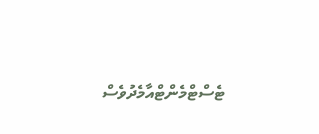ޓެސްޓްމެންޓްއާމެދުވެސް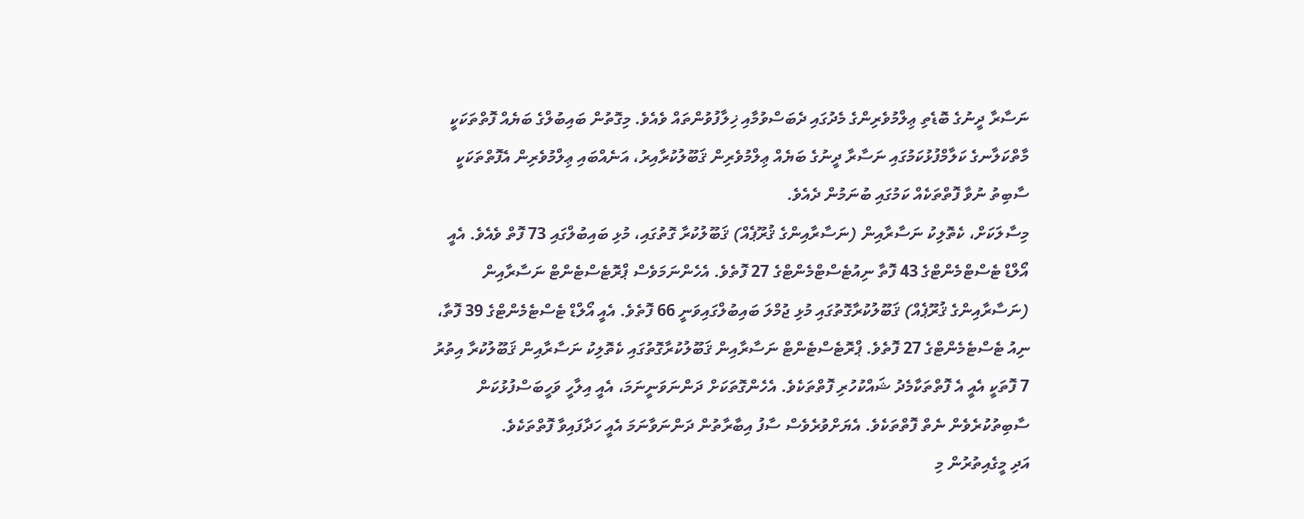ނަސާރާ ދީނުގެ ބޮޑެތި ޢިލްމުވެރިންގެ މެދުގައި ދެބަސްވުމާއި ޚިލާފުވުންތައް ވެއެވެ. މިގޮތުން ބައިބުލްގެ ބަޔެއް ފޮތްތަކަކީ މާތްކަލާނގެ ކަލާމްފުޅުކަމުގައި ނަސާރާ ދީނުގެ ބަޔެއް ޢިލްމުވެރިން ޤަބޫލުކުރާއިރު، އަނެއްބައި ޢިލްމުވެރިން އެފޮތްތަކަކީ ސާބިތު ނުވާ ފޮތްތަކެއް ކަމުގައި ބުނަމުން ދެއެވެ.
މިސާލަކަށް، ކެތޮލިކު ނަސާރާއިން (ނަސާރާއިންގެ ޤުރޫޕެއް) ޤަބޫލުކުރާ ގޮތުގައި، މުޅި ބައިބުލްގައި 73 ފޮތް ވެއެވެ. އެއީ އޯލްޑް ޓެސްޓްމެންޓްގެ 43 ފޮތާ ނިއުޓެސްޓްމެންޓްގެ 27 ފޮތެވެ. އެހެންނަމަވެސް ޕްރޮޓެސްޓެންޓް ނަސާރާއިން (ނަސާރާއިންގެ ޤުރޫޕެއް) ޤަބޫލުކުރާގޮތުގައި މުޅި ޖުމްލަ ބައިބުލްގައިވަނީ 66 ފޮތެވެ. އެއީ އޯލްޑް ޓެސްޓެމެންޓްގެ 39 ފޮތާ، ނިއު ޓެސްޓެމެންޓްގެ 27 ފޮތެވެ. ޕްރޮޓެސްޓެންޓް ނަސާރާއިން ޤަބޫލުކުރާގޮތުގައި ކެތޮލިކު ނަސާރާއިން ޤަބޫލުކުރާ އިތުރު 7 ފޮތަކީ އެއީ އެ ފޮތްތަކާމެދު ޝައްކުހުރި ފޮތްތަކެވެ. އެހެންގޮތަކަށް ދަންނަވަނީނަމަ، އެއީ އިލާހީ ވަހީބަސްފުޅުކަން ސާބިތުކުރެވެން ނެތް ފޮތްތަކެވެ. އެޔަށްވުރެވެސް ސާފު އިބާރާތުން ދަންނަވާނަމަ އެއީ ހަދާފައިވާ ފޮތްތަކެވެ.
އަދި މީގެއިތުރުން މި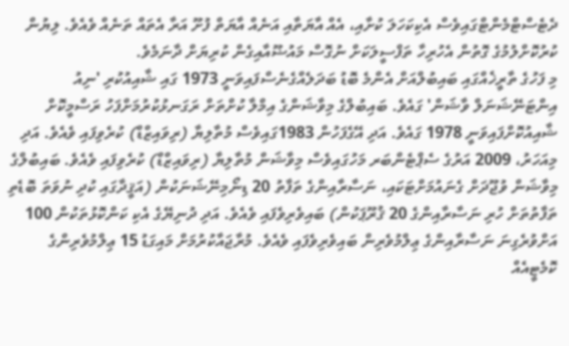ދެޓެސްޓްމެންޓްގައިވެސް އެކިކަހަލަ ކުށާއި، އެއް އާޔަތާއި އަނެއް އާޔަތް ފުށޫ އަރާ އެތައް ތަނެއް ވެއެވެ. ލިޔުން ކުރުކޮށްލުމުގެ ގޮތުން އެހުރިހާ ތަފްސީލަކަށް ނުގޮސް މައުޟޫއާއިގެން ކުރިޔަށް ދާނަމެވެ.
މި ފަހުގެ ތާރީޚެއްގައި ބައިބުލްއަށް އެންމެ ބޮޑު ބަދަލެއްގެނެސްފައިވަނީ 1973 ގައި ޝާއިއުކުރި 'ނިއު އިންޓަނޭޝަނަލް ވާޝަން' ގައެވެ. ބައިބުލްގެ މިވާޝަންގެ އިމްލާ ކުށްތަށް ރަގަނޅުކުރުމަށްފަހު ރަސްމީކޮށް ޝާއިއުކޮށްފައިވަނީ 1978 ގައެވެ. އަދި އޭގެފަހުން 1983ގައިވެސް މުތާލިޔާ (ރިވައިޒްޑް) ކުރެވިފައި ވެއެވެ. އަދި މިއަހަރު، 2009 އަރުގެ ސެޕްޓެންބަރ މަހުގައިވެސް މިވާޝަން މުތާލިޔާ (ރިވައިޒްޑް) ކުރެވިފައި ވެއެވެ. ބައިބުލްގެ މިވާޝަން ވުޖޫދަށް ގެނައުމަށްޓަކައި، ނަސާރާއިންގެ ތަފާތު 20 ޑިނޯމިނޭޝަނަކުން (އަޤީދާގައި ކުދި ނުވަތަ ބޮޑެތި ތަފާތުތަށް ހުރި ނަސާރާއިންގެ 20 ޤުރޫޕަކުން) ބައިވެރިވެފައި ވެއެވެ. އަދި ދުނިޔޭގެ އެކި ކަންކޮޅުތަކުން 100 އަށްވުރެގިނަ ނަސާރާއިންގެ ޢިލްމުވެރިން ބައިވެރިވެފައި ވެއެވެ. މުރާޖައާކުރުމަށް މައިގަޑު 15 ޢިލްމުވެރިންގެ ކޮމެޓީއެއް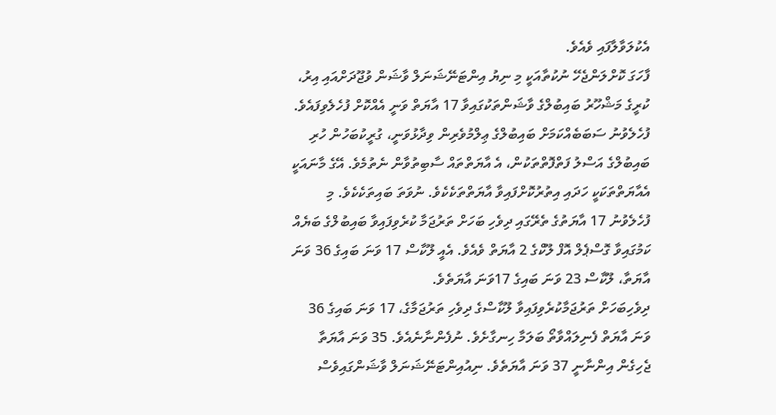އެކުލަވާލާފައި ވެއެވެ.
ފާހަގަ ކޮށްލަންޖެހޭ ނުކުތާއަކީ މި ނިޔު އިންޓަނޭޝަނަލް ވާޝަން ވުޖޫދަށްއައި އިރު، ކުރީގެ މަޝްހޫރު ބައިބުލްގެ ވާޝަންތަކުގައިވާ 17 އާޔަތް ވަނީ އެއްކޮށް ފުހެލެވިފައެވެ. ފުހެލެވުނު ސަބަބެއްކަމަށް ބައިބުލްގެ ޢިލްމުވެރިން ވިދާޅުވަނީ، ގުރީކުބަހުން ހުރި ބައިބުލްގެ އަސްލު ފަތްފޮތްތަކުން، އެ އާޔަތްތައް ސާބިތުވާން ނެތުމެވެ. އޭގެ މާނައަކީ އެއާޔަތްތަކަކީ ހަދައި އިތުރުކޮށްފައިވާ އާޔަތްތަކެކެވެ. ނުވަތަ ބައިތަކެކެވެ. މި ފުހެލެވުނު 17 އާޔަތުގެ ތެރޭގައި ދިވެހި ބަހަށް ތަރުޖަމާ ކުރެވިފައިވާ ބައިބުލްގެ ބަޔެއް ކަމުގައިވާ ގޮސްޕެލް އޮފް ލޫކްގެ 2 އާޔަތް ވެއެވެ. އެއީ ލޫކާސް 17 ވަނަ ބައިގެ 36 ވަނަ އާޔަތާ، ލޫކާސް 23 ވަނަ ބައިގެ 17ވަނަ އާޔަތެވެ.
ދިވެހިބަހަށް ތަރުޖަމާކުރެވިފައިވާ ލޫކާސްގެ ދިވެހި ތަރުޖަމާގެ، 17 ވަނަ ބައިގެ 36 ވަނަ އާޔަތް ފެނިލައްވާތޯ ބަލަމާ ހިނގާށެވެ. ނުފެންނާނެއެވެ. 35 ވަނަ އާޔަތާ ޖެހިގެން އިންނާނީ 37 ވަނަ އާޔަތެވެ. ނިއުއިންޓަނޭޝަނަލް ވާޝަންގައިވެސް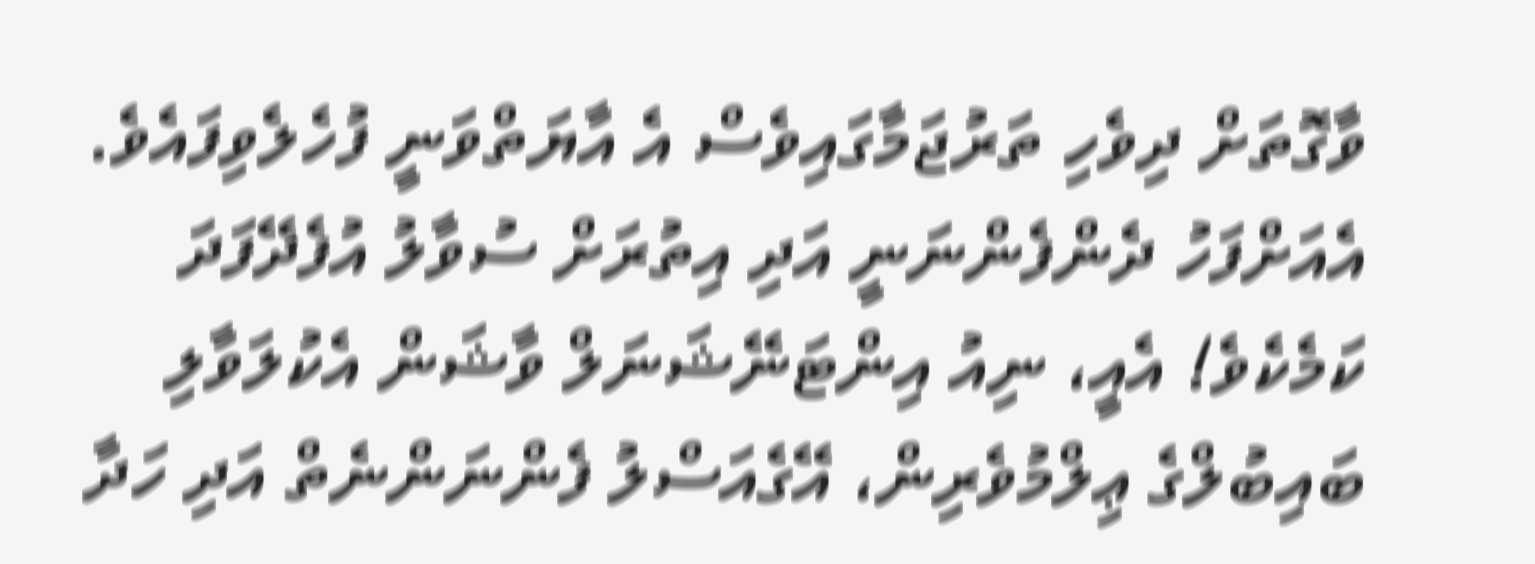ވާގޮތަށް ދިވެހި ތަރުޖަމާގައިވެސް އެ އާޔަތްވަނީ ފުހެލެވިފައެވެ. އެއަށްފަހު ދެންފެންނަނީ އަދި އިތުރަށް ސުވާލު އުފެދޭފަދަ ކަމެކެވެ! އެއީ، ނިއު އިންޓަނޭޝަނަލް ވާޝަން އެކުލަވާލި ބައިބުލްގެ ޢިލްމުވެރިން، އޭގެއަސްލު ފެންނަންނެތް އަދި ހަދާ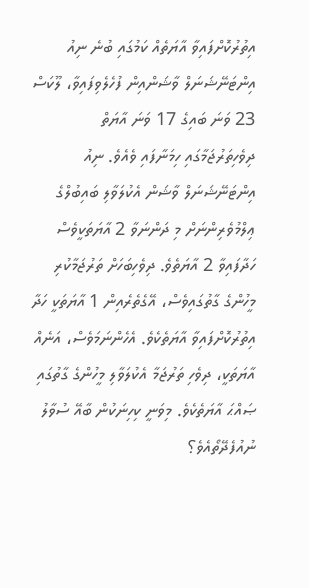އިތުރުކޮށްފައިވާ އާޔަތެއް ކަމުގައި ބުނެ ނިއު އިންޓަނޭޝަނަލް ވާޝަންއިން ފުހެލެވިފައިވާ، ލޫކަސް 23 ވަނަ ބައިގެ 17 ވަނަ އާޔަތް ދިވެހިތަރުޖަމާގައި ހިމަނާފައި ވެއެވެ. ނިއު އިންޓަނޭޝަނަލް ވާޝަން އެކުލަވާލި ބައިބުލްގެ ޢިލްމުވެރިންނަށް މި ދަންނަވާ 2 އާޔަތަކީވެސް ހަދާފައިވާ 2 އާޔަތެވެ. ދިވެހިބަހަށް ތަރުޖަމާކުރި މީހުންގެ ގާތުގައިވެސް، އޭގެތެރެއިން 1 އާޔަތަކީ ހަދާ އިތުރުކޮށްފައިވާ އާޔަތެކެވެ. އެހެންނަމަވެސް، އަނެއް އާޔަތަކީ، ދިވެހި ތަރުޖަމާ އެކުލަވާލި މީހުންގެ ގާތުގައި ޞައްޙަ އާޔަތެކެވެ. މިވަނީ ކިހިނަކުން ބާއޭ ސުވާލު ނުއުފެދޭތޯއެވެ؟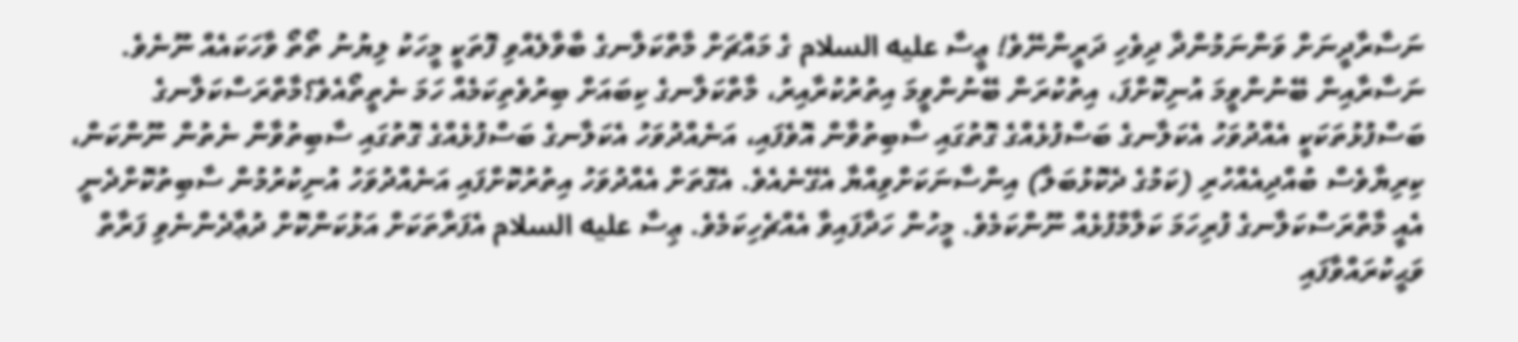ނަސާރާދީނަށް ވަންނަމުންދާ ދިވެހި ދަރީންނޭވެ! ޢީސާ عليه السلام ގެ މައްޗަށް މާތްކަލާނގެ ބާވާލެއްވި ފޮތަކީ މީހަކު ލިޔުނު ތޯތޯ ވާހަކައެއް ނޫނެވެ. ނަސާރާއިން ބޭނުންވީމަ އުނިކޮށްފަ، އިތުކުރަން ބޭނުންވީމަ އިތުރުކުރާއިރު، މާތްކަލާނގެ ކިބައަށް ބިރުވެތިކަމެއް ހަމަ ނެތީތޯއެވެ؟މާތްރަސްކަލާނގެ ބަސްފުޅުތަކަކީ އެއްދުވަހު އެކަލާނގެ ބަސްފުޅެއްގެ ގޮތުގައި ސާބިތުވާން އޮވެފައި، އަނެއްދުވަހު އެކަލާނގެ ބަސްފުޅެއްގެ ގޮތުގައި ސާބިތުވާން ނެތުން ނޫންކަން، ކިރިޔާވެސް ބުއްދިއެއްހުރި (ކަމުގެ ދެކޮޅުބަލާ) އިންސާނަކަށްވިއްޔާ އެގޭނެއެވެ. އެގޮތަށް އެއްދުވަހު އިތުރުކޮށްފައި އަނެއްދުވަހު އުނިކުރުމުން ސާބިތުކޮށްދެނީ އެއީ މާތްރަސްކަލާނގެ ފުރިހަމަ ކަލާމްފުޅެއް ނޫންކަމެވެ. މީހުން ހަދާފައިވާ އެއްޗެހިކަމެވެ. ޢިސާ عليه السلام އެފަރާތަކަށް އަޅުކަންކޮށް ދުޢާދެންނެވި ފަރާތް ވަޙީކުރައްވާފައި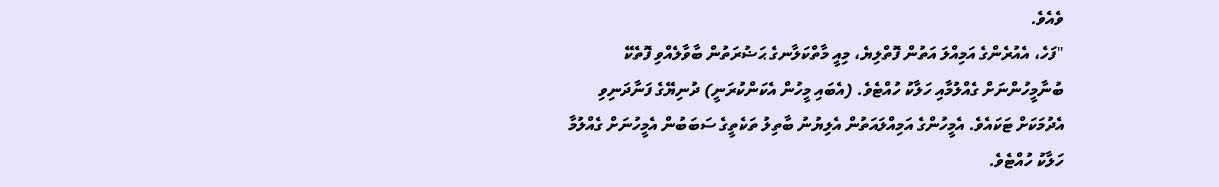ވެއެވެ.
"ފަހެ، އެއުރެންގެ އަމިއްލަ އަތުން ފޮތްލިޔެ، މިއީ މާތްކަލާނގެ ޙަޟުރަތުން ބާވާލެއްވި ފޮތެކޭ ބުނާމީހުންނަށް ގެއްލުމާއި ހަލާކު ހުއްޓެވެ. (އެބައި މީހުން އެކަންކުރަނީ) ދުނިޔޭގެ ފަނާދަނިވި އެދުމަކަށް ޓަކައެވެ. އެމީހުންގެ އަމިއްލައަތުން އެލިޔުނު ބާތިލު ތަކެތީގެ ސަބަބުން އެމީހުނަށް ގެއްލުމާ ހަލާކު ހުއްޓެވެ.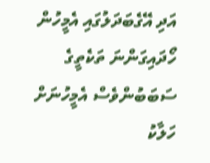އަދި އޭގެބަދަލުގައި އެމީހުން ހޯދައިގަންނަ ތަކެތީގެ ސަބަބުންވެސް އެމީހުނަށް ހަލާކު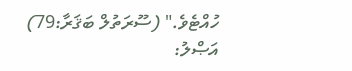ހުއްޓެވެ." (ސޫރަތުލް ބަޤަރާ:79)
އަޞްލު: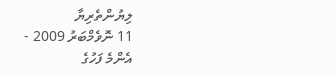ލިޔުންތެރިޔާ
11 ނޮވެމްބަރު 2009 -
އެންމެ ފަހުގެ